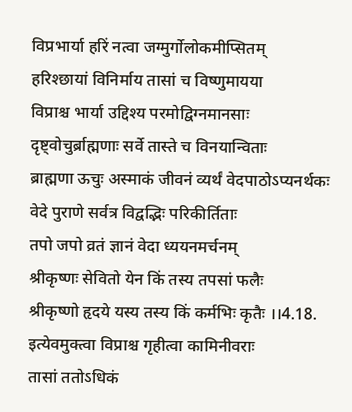विप्रभार्या हरिं नत्वा जग्मुर्गोलोकमीप्सितम्
हरिश्छायां विनिर्माय तासां च विष्णुमायया
विप्राश्च भार्या उद्दिश्य परमोद्विग्नमानसाः
दृष्ट्वोचुर्ब्राह्मणाः सर्वे तास्ते च विनयान्विताः
ब्राह्मणा ऊचुः अस्माकं जीवनं व्यर्थं वेदपाठोऽप्यनर्थकः
वेदे पुराणे सर्वत्र विद्वद्भिः परिकीर्तिताः
तपो जपो व्रतं ज्ञानं वेदा ध्ययनमर्चनम्
श्रीकृष्णः सेवितो येन किं तस्य तपसां फलैः
श्रीकृष्णो हृदये यस्य तस्य किं कर्मभिः कृतैः ।।4.18.
इत्येवमुक्त्वा विप्राश्च गृहीत्वा कामिनीवराः
तासां ततोऽधिकं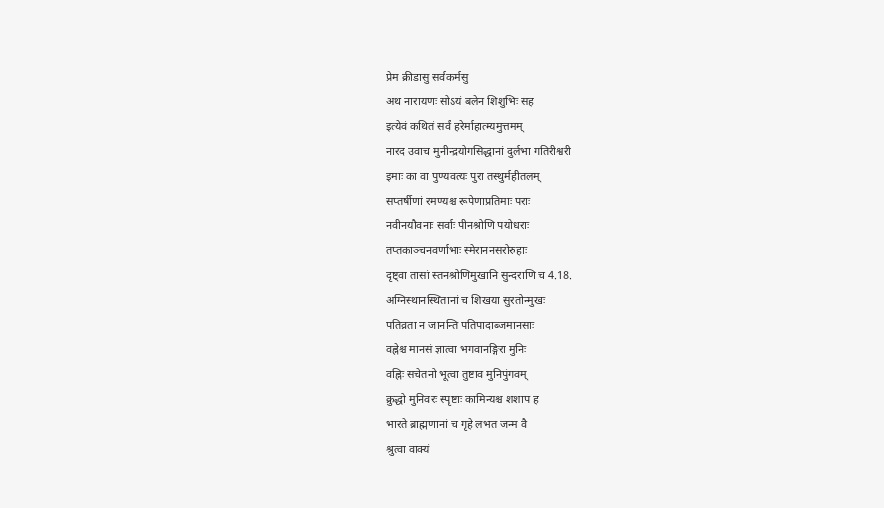प्रेम क्रीडासु सर्वकर्मसु
अथ नारायणः सोऽयं बलेन शिशुभिः सह
इत्येवं कथितं सर्वं हरेर्माहात्म्यमुत्तमम्
नारद उवाच मुनीन्द्रयोगसिद्धानां दुर्लभा गतिरीश्वरी
इमाः का वा पुण्यवत्यः पुरा तस्थुर्महीतलम्
सप्तर्षीणां रमण्यश्च रूपेणाप्रतिमाः पराः
नवीनयौवनाः सर्वाः पीनश्रोणि पयोधराः
तप्तकाञ्चनवर्णाभाः स्मेराननसरोरुहाः
दृष्ट्वा तासां स्तनश्रोणिमुखानि सुन्दराणि च 4.18.
अग्निस्थानस्थितानां च शिखया सुरतोन्मुखः
पतिव्रता न जानन्ति पतिपादाब्जमानसाः
वह्नेश्च मानसं ज्ञात्वा भगवानङ्गिरा मुनिः
वह्निः सचेतनो भूत्वा तुष्टाव मुनिपुंगवम्
क्रुद्धो मुनिवरः स्पृष्टाः कामिन्यश्च शशाप ह
भारते ब्राह्मणानां च गृहे लभत जन्म वै
श्रुत्वा वाक्यं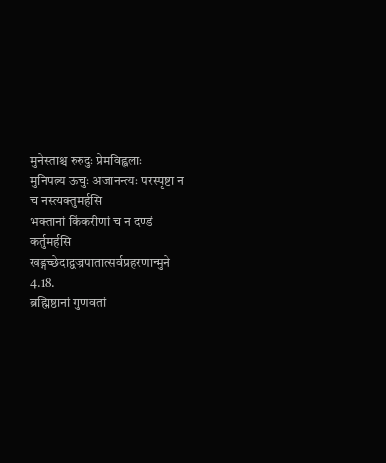मुनेस्ताश्च रुरुदुः प्रेमविह्वलाः
मुनिपत्न्य ऊचुः अजानन्त्यः परस्पृष्टा न च नस्त्यक्तुमर्हसि
भक्तानां किंकरीणां च न दण्डं कर्तुमर्हसि
खड्गच्छेदाद्वज्रपातात्सर्वप्रहरणान्मुने 4.18.
ब्रह्मिष्ठानां गुणवतां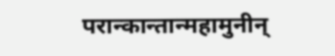परान्कान्तान्महामुनीन्